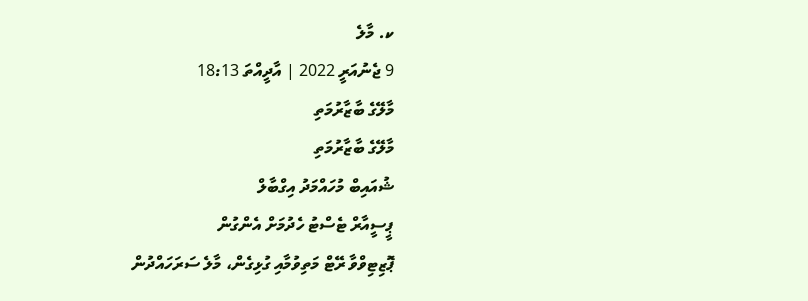ކ. މާލެ
9 ޖެނުއަރީ 2022 | އާދީއްތަ 18:13
މާލޭގެ ބާޒާރުމަތި
މާލޭގެ ބާޒާރުމަތި
ޝުއައިބް މުހައްމަދު އިގްބާލް
ޕީސީއާރް ޓެސްޓު ހެދުމަށް އެންގުން
ޕޮޒިޓިވްވާ ރޭޓް މަތިވުމާއި ގުޅިގެން، މާލެ ސަރަހައްދުން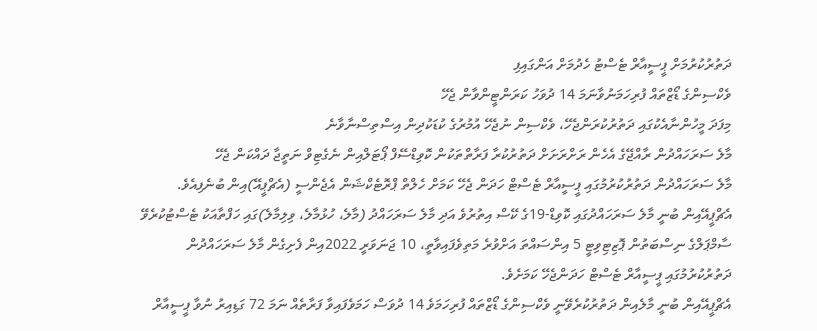ދަތުރުކުރުމަށް ޕީސީއާރް ޓެސްޓު ހެދުމަށް އަންގައިފި
ވެކްސިންގެ ޑޯޒްތައް ފުރިހަމަނުވާނަމަ 14 ދުވަހު ކަރަންޓީންވާން ޖެހޭ
މިފަދަ މީހުންނާއެކުގައި ދަތުރުކުރަންޖެހޭ، ވެކްސިން ނުޖެހޭ އުމުރުގެ ކުޑަކުދިން އިސްތިސްނާވާނެ
މާލެ ސަރަހައްދުން ރާއްޖޭގެ އެހެން ރަށްރަށަށް ދަތުރުކުރާ ފަރާތްތަކުން ކޮވިޑްސޭފް ޕޯޓަލްއިން ނެގެޓިވް ނަތީޖާ ދައްކަން ޖެހޭ
މާލެ ސަރަހައްދުން ދަތުރުކުރުމުގައި ޕީސީއާރް ޓެސްޓް ހަދަން ޖެހޭ ކަމަށް ހެލްތް ޕްރޮޓެކްޝަން އެޖެންސީ (އެޗްޕީއޭ)އިން ބުނެފިއެވެ.
އެޗްޕީއޭއިން ބުނީ މާލެ ސަރަހައްދުގައި ކޮވިޑް-19ގެ ކޭސް އިތުރުވެ އަދި މާލެ ސަރަހައްދު (މާލެ، ހުޅުމާލެ، ވިލިމާލެ)ގައި ހަފްތާއަކު ޓެސްޓުކުރެވޭ ސާމްޕަލްގެ ނިސްބަތުން ޕޮޒިޓިވިޓީ 5 އިންސައްތަ އަށްވުރެ މަތިވެފައިވާތީ، 10 ޖަނަވަރީ 2022އިން ފެށިގެން މާލެ ސަރަހައްދުން ދަތުރުކުރުމުގައި ޕީސީއާރް ޓެސްޓް ހަދަންޖެހޭ ކަމަށެވެ.
އެޗްޕީއޭއިން ބުނީ މާލެއިން ދަތުރުކުރެވޭނީ ވެކްސިންގެ ޑޯޒްތައް ފުރިހަމަވެ 14 ދުވަސް ހަމަވެފައިވާ ފަރާތެއް ނަމަ 72 ގަޑިއިރު ނުވާ ޕީސީއާރް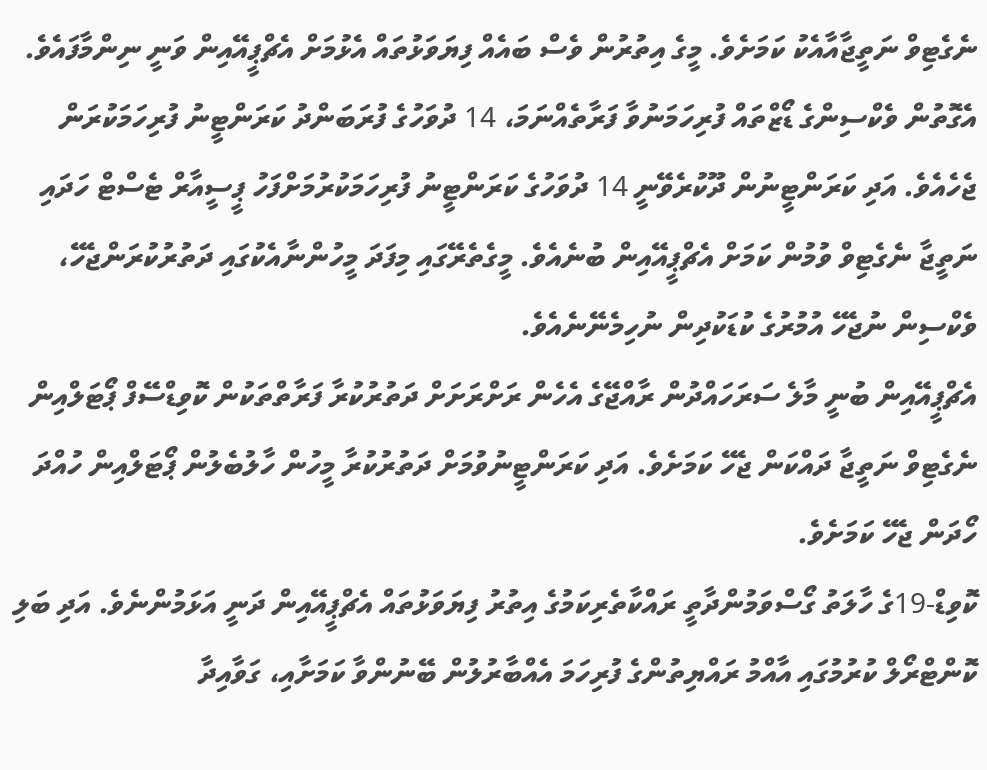ނެގެޓިވް ނަތީޖާއާއެކު ކަމަށެވެ. މީގެ އިތުރުން ވެސް ބައެއް ފިޔަވަޅުތައް އެޅުމަށް އެޗްޕީއޭއިން ވަނީ ނިންމާފައެވެ. އެގޮތުން ވެކްސިންގެ ޑޯޒްތައް ފުރިހަމަނުވާ ފަރާތެއްނަމަ، 14 ދުވަހުގެ ފުރަބަންދު ކަރަންޓީނު ފުރިހަމަކުރަން ޖެހެއެވެ. އަދި ކަރަންޓީނުން ދޫކުރެވޭނީ 14 ދުވަހުގެ ކަރަންޓީނު ފުރިހަމަކުރުމަށްފަހު ޕީސީއާރް ޓެސްޓް ހަދައި ނަތީޖާ ނެގެޓިވް ވުމުން ކަމަށް އެޗްޕީއޭއިން ބުނެއެވެ. މީގެތެރޭގައި މިފަދަ މީހުންނާއެކުގައި ދަތުރުކުރަންޖެހޭ، ވެކްސިން ނުޖެހޭ އުމުރުގެ ކުޑަކުދިން ނުހިމެނޭނެއެވެ.
އެޗްޕީއޭއިން ބުނީ މާލެ ސަރަހައްދުން ރާއްޖޭގެ އެހެން ރަށްރަށަށް ދަތުރުކުރާ ފަރާތްތަކުން ކޮވިޑްސޭފް ޕޯޓަލްއިން ނެގެޓިވް ނަތީޖާ ދައްކަން ޖެހޭ ކަމަށެވެ. އަދި ކަރަންޓީނުވުމަށް ދަތުރުކުރާ މީހުން ހާލުބެލުން ޕޯޓަލްއިން ހުއްދަ ހޯދަން ޖެހޭ ކަމަށެވެ.
ކޮވިޑް-19ގެ ހާލަތު ގޯސްވަމުންދާތީ ރައްކާތެރިކަމުގެ އިތުރު ފިޔަވަޅުތައް އެޗްޕީއޭއިން ދަނީ އަޅަމުންނެވެ. އަދި ބަލި ކޮންޓްރޯލް ކުރުމުގައި އާއްމު ރައްޔިތުންގެ ފުރިހަމަ އެއްބާރުލުން ބޭނުންވާ ކަމަށާއި، ގަވާއިދާ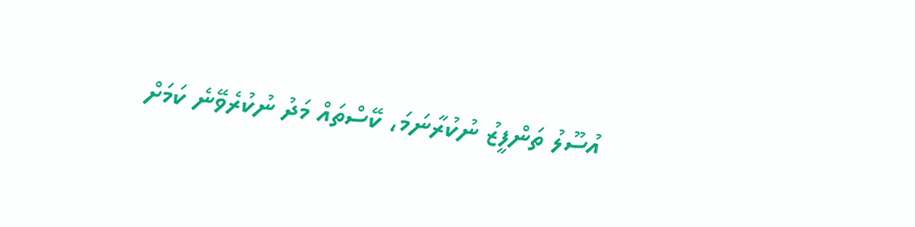އުސޫލު ތަންފީޒު ނުކުރާނަމަ، ކޭސްތައް މަދު ނުކުރެވޭނެ ކަމަށް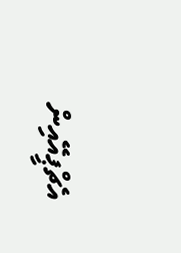އެޗްޕީއޭއިން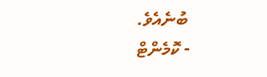ބުނެއެވެ.
- ކޮމެންޓް